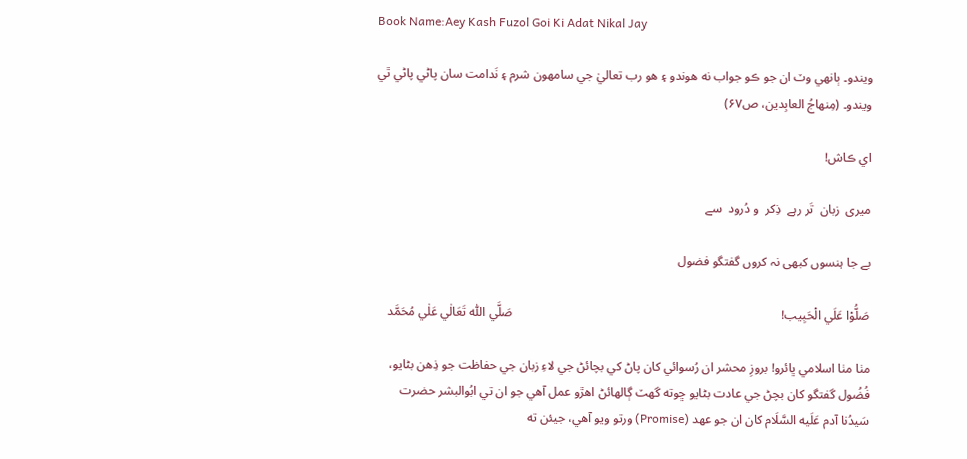Book Name:Aey Kash Fuzol Goi Ki Adat Nikal Jay

ويندو۔ ٻانهي وٽ ان جو ڪو جواب نه هوندو ۽ هو رب تعاليٰ جي سامهون شرم ۽ نَدامت سان پاڻي پاڻي ٿي ويندو۔ (مِنهاجُ العابِدين، ص۶۷)

اي ڪاش!

میری  زبان  تَر رہے  ذِکر  و دُرود  سے

بے جا ہنسوں کبھی نہ کروں گفتگو فضول

صَلُّوْا عَلَي الْحَبِيب!                                                                                      صَلَّي اللّٰه تَعَالٰي عَلٰي مُحَمَّد

مٺا مٺا اسلامي ڀائرو! بروزِ محشر ان رُسوائي کان پاڻ کي بچائڻ جي لاءِ زبان جي حفاظت جو ذِهن بڻايو، فُضُول گفتگو کان بچڻ جي عادت بڻايو ڇوته گھٽ ڳالهائڻ اهڙو عمل آهي جو ان تي ابُوالبشر حضرت سَيدُنا آدم عَلَيه السَّلَام کان ان جو عهد (Promise) ورتو ويو آهي، جيئن ته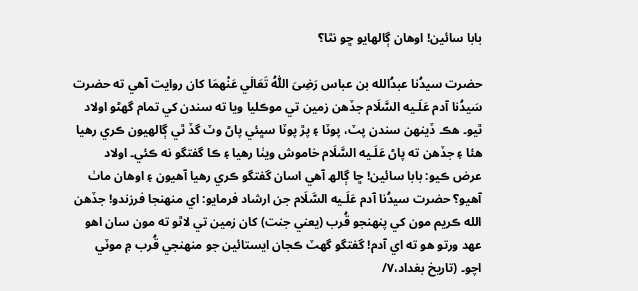بابا سائين! اوهان ڳالهايو ڇو نٿا؟

حضرت سيدُنا عبدُالله بن عباس رَضِىَ اللّٰهُ تَعَالٰي عَنْهمَا کان روايت آهي ته حضرت سَيدُنا آدم عَلَـيه السَّلَام جڏهن زمين تي موڪليا ويا ته سندن کي تمام گھڻو اولاد ٿيو۔ هڪ ڏينهن سندن پٽ، پوٽا ۽ پڙ پوٽا سڀئي پاڻ وٽ گڏ ٿي ڳالهيون ڪري رهيا هئا ۽ جڏهن ته پاڻ عَلَـيه السَّلَام خاموش ويٺا رهيا ۽ ڪا گفتگو نه ڪئي۔ اولاد عرض ڪيو: بابا سائين! ڇا ڳالھ آهي اسان گفتگو ڪري رهيا آهيون ۽ اوهان ماٺ آهيو؟ حضرت سيدُنا آدم عَلَـيه السَّلَام جن ارشاد فرمايو: اي منهنجا فرزندو! جڏهن الله ڪريم مون کي پنهنجو قُرب (يعني جنت) کان زمين تي لاٿو ته مون سان اهو عهد ورتو هو ته اي آدم! گفتگو گھٽ ڪجان ايستائين جو منهنجي قُرب ۾ موٽي اچو۔ (تاريخ بغداد،۷/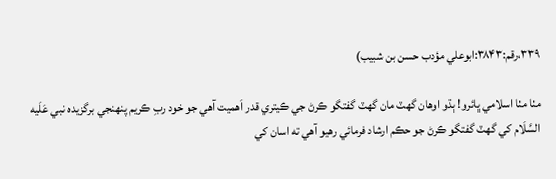۳۳۹،رقم:۳۸۴۳:ابوعلي مؤدب حسن بن شبيب)

مٺا مٺا اسلامي ڀائرو! ٻڌو اوهان گھٽ مان گھٽ گفتگو ڪرڻ جي ڪيتري قدر اَهميت آهي جو خود ربِ ڪريم پنهنجي برگزيده نبي عَلَيه السَّلَام کي گھٽ گفتگو ڪرڻ جو حڪم ارشاد فرمائي رهيو آهي ته اسان کي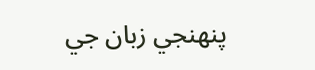پنهنجي زبان جي